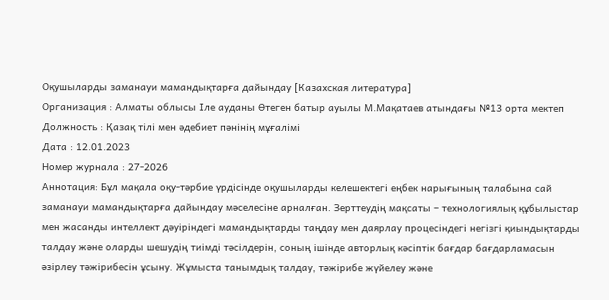Оқушыларды заманауи мамандықтарға дайындау [Казахская литература]
Организация : Алматы облысы Іле ауданы Өтеген батыр ауылы М.Мақатаев атындағы №13 орта мектеп
Должность : Қазақ тілі мен әдебиет пәнінің мұғалімі
Дата : 12.01.2023
Номер журнала : 27-2026
Аннотация: Бұл мақала оқу-тәрбие үрдісінде оқушыларды келешектегі еңбек нарығының талабына сай заманауи мамандықтарға дайындау мәселесіне арналған. Зерттеудің мақсаты – технологиялық құбылыстар мен жасанды интеллект дәуіріндегі мамандықтарды таңдау мен даярлау процесіндегі негізгі қиындықтарды талдау және оларды шешудің тиімді тәсілдерін, соның ішінде авторлық кәсіптік бағдар бағдарламасын әзірлеу тәжірибесін ұсыну. Жұмыста танымдық талдау, тәжірибе жүйелеу және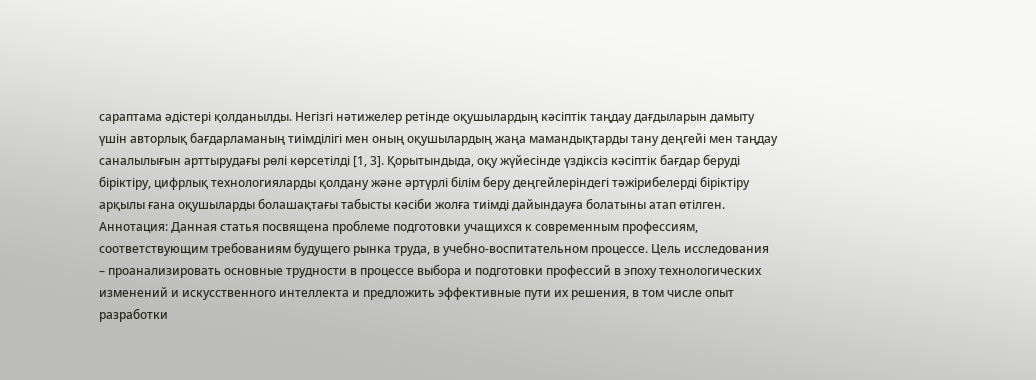сараптама әдістері қолданылды. Негізгі нәтижелер ретінде оқушылардың кәсіптік таңдау дағдыларын дамыту үшін авторлық бағдарламаның тиімділігі мен оның оқушылардың жаңа мамандықтарды тану деңгейі мен таңдау саналылығын арттырудағы рөлі көрсетілді [1, 3]. Қорытындыда, оқу жүйесінде үздіксіз кәсіптік бағдар беруді біріктіру, цифрлық технологияларды қолдану және әртүрлі білім беру деңгейлеріндегі тәжірибелерді біріктіру арқылы ғана оқушыларды болашақтағы табысты кәсіби жолға тиімді дайындауға болатыны атап өтілген.
Аннотация: Данная статья посвящена проблеме подготовки учащихся к современным профессиям, соответствующим требованиям будущего рынка труда, в учебно-воспитательном процессе. Цель исследования – проанализировать основные трудности в процессе выбора и подготовки профессий в эпоху технологических изменений и искусственного интеллекта и предложить эффективные пути их решения, в том числе опыт разработки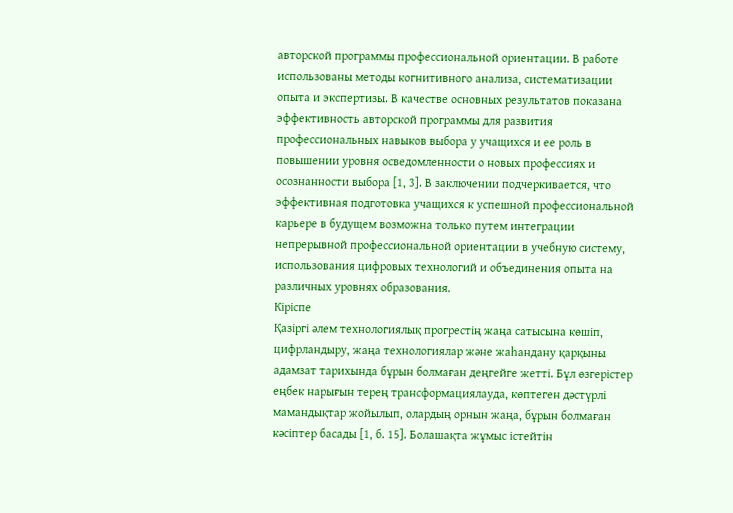авторской программы профессиональной ориентации. В работе использованы методы когнитивного анализа, систематизации опыта и экспертизы. В качестве основных результатов показана эффективность авторской программы для развития профессиональных навыков выбора у учащихся и ее роль в повышении уровня осведомленности о новых профессиях и осознанности выбора [1, 3]. В заключении подчеркивается, что эффективная подготовка учащихся к успешной профессиональной карьере в будущем возможна только путем интеграции непрерывной профессиональной ориентации в учебную систему, использования цифровых технологий и объединения опыта на различных уровнях образования.
Кіріспе
Қазіргі әлем технологиялық прогрестің жаңа сатысына көшіп, цифрландыру, жаңа технологиялар және жаһандану қарқыны адамзат тарихында бұрын болмаған деңгейге жетті. Бұл өзгерістер еңбек нарығын терең трансформациялауда, көптеген дәстүрлі мамандықтар жойылып, олардың орнын жаңа, бұрын болмаған кәсіптер басады [1, б. 15]. Болашақта жұмыс істейтін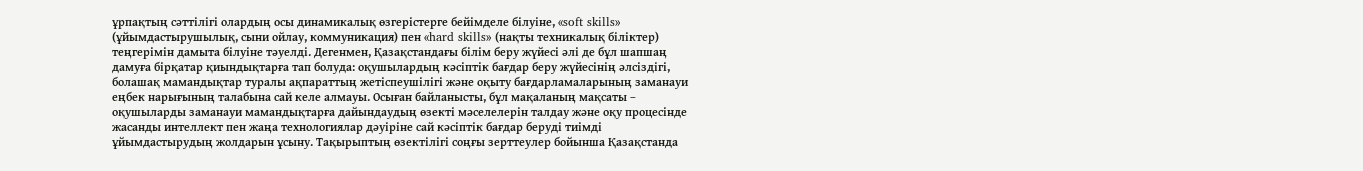ұрпақтың сәттілігі олардың осы динамикалық өзгерістерге бейімделе білуіне, «soft skills» (ұйымдастырушылық, сыни ойлау, коммуникация) пен «hard skills» (нақты техникалық біліктер) теңгерімін дамыта білуіне тәуелді. Дегенмен, Қазақстандағы білім беру жүйесі әлі де бұл шапшаң дамуға бірқатар қиындықтарға тап болуда: оқушылардың кәсіптік бағдар беру жүйесінің әлсіздігі, болашақ мамандықтар туралы ақпараттың жетіспеушілігі және оқыту бағдарламаларының заманауи еңбек нарығының талабына сай келе алмауы. Осыған байланысты, бұл мақаланың мақсаты – оқушыларды заманауи мамандықтарға дайындаудың өзекті мәселелерін талдау және оқу процесінде жасанды интеллект пен жаңа технологиялар дәуіріне сай кәсіптік бағдар беруді тиімді ұйымдастырудың жолдарын ұсыну. Тақырыптың өзектілігі соңғы зерттеулер бойынша Қазақстанда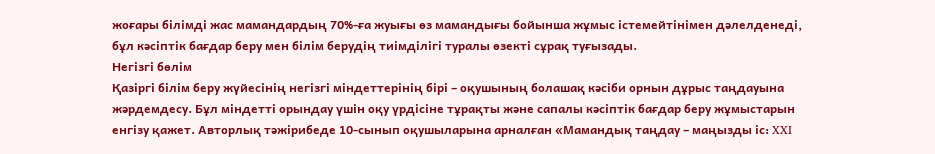жоғары білімді жас мамандардың 70%-ға жуығы өз мамандығы бойынша жұмыс істемейтінімен дәлелденеді, бұл кәсіптік бағдар беру мен білім берудің тиімділігі туралы өзекті сұрақ туғызады.
Негізгі бөлім
Қазіргі білім беру жүйесінің негізгі міндеттерінің бірі – оқушының болашақ кәсіби орнын дұрыс таңдауына жәрдемдесу. Бұл міндетті орындау үшін оқу үрдісіне тұрақты және сапалы кәсіптік бағдар беру жұмыстарын енгізу қажет. Авторлық тәжірибеде 10-сынып оқушыларына арналған «Мамандық таңдау – маңызды іс: XXI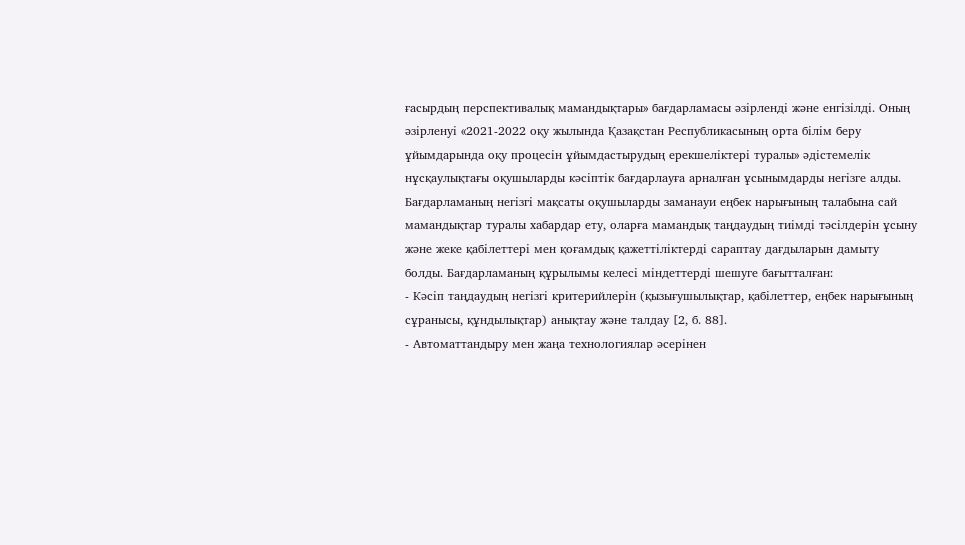ғасырдың перспективалық мамандықтары» бағдарламасы әзірленді және енгізілді. Оның әзірленуі «2021-2022 оқу жылында Қазақстан Республикасының орта білім беру ұйымдарында оқу процесін ұйымдастырудың ерекшеліктері туралы» әдістемелік нұсқаулықтағы оқушыларды кәсіптік бағдарлауға арналған ұсынымдарды негізге алды.
Бағдарламаның негізгі мақсаты оқушыларды заманауи еңбек нарығының талабына сай мамандықтар туралы хабардар ету, оларға мамандық таңдаудың тиімді тәсілдерін ұсыну және жеке қабілеттері мен қоғамдық қажеттіліктерді сараптау дағдыларын дамыту болды. Бағдарламаның құрылымы келесі міндеттерді шешуге бағытталған:
- Кәсіп таңдаудың негізгі критерийлерін (қызығушылықтар, қабілеттер, еңбек нарығының сұранысы, құндылықтар) анықтау және талдау [2, б. 88].
- Автоматтандыру мен жаңа технологиялар әсерінен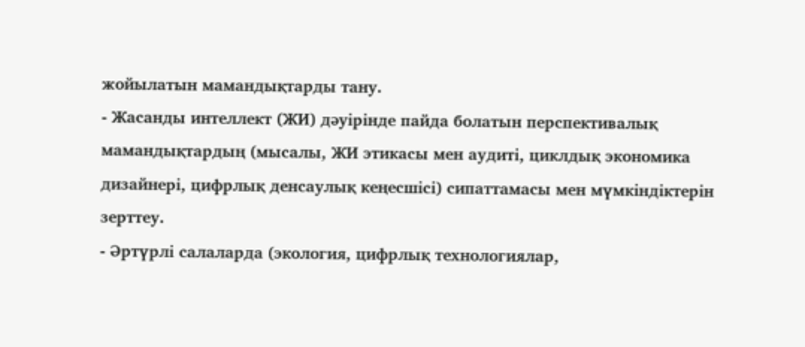жойылатын мамандықтарды тану.
- Жасанды интеллект (ЖИ) дәуірінде пайда болатын перспективалық мамандықтардың (мысалы, ЖИ этикасы мен аудиті, циклдық экономика дизайнері, цифрлық денсаулық кеңесшісі) сипаттамасы мен мүмкіндіктерін зерттеу.
- Әртүрлі салаларда (экология, цифрлық технологиялар,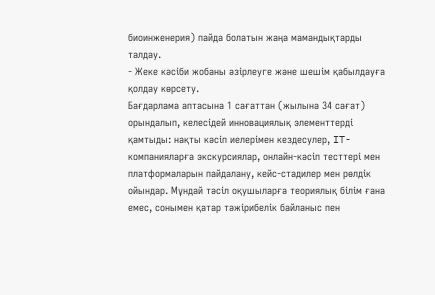биоинженерия) пайда болатын жаңа мамандықтарды талдау.
- Жеке кәсіби жобаны әзірлеуге және шешім қабылдауға қолдау көрсету.
Бағдарлама аптасына 1 сағаттан (жылына 34 сағат) орындалып, келесідей инновациялық элементтерді қамтыды: нақты кәсіп иелерімен кездесулер, IT-компанияларға экскурсиялар, онлайн-кәсіп тесттері мен платформаларын пайдалану, кейс-стадилер мен рөлдік ойындар. Мұндай тәсіл оқушыларға теориялық білім ғана емес, сонымен қатар тәжірибелік байланыс пен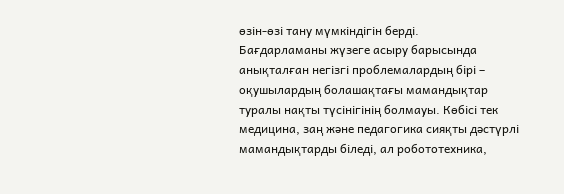өзін-өзі тану мүмкіндігін берді.
Бағдарламаны жүзеге асыру барысында анықталған негізгі проблемалардың бірі – оқушылардың болашақтағы мамандықтар туралы нақты түсінігінің болмауы. Көбісі тек медицина, заң және педагогика сияқты дәстүрлі мамандықтарды біледі, ал робототехника,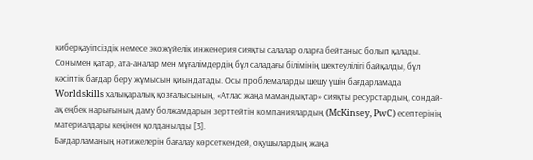киберқауіпсіздік немесе экожүйелік инженерия сияқты салалар оларға бейтаныс болып қалады. Сонымен қатар, ата-аналар мен мұғалімдердің бұл саладағы білімінің шектеулілігі байқалды, бұл кәсіптік бағдар беру жұмысын қиындатады. Осы проблемаларды шешу үшін бағдарламада Worldskills халықаралық қозғалысының, «Атлас жаңа мамандықтар» сияқты ресурстардың, сондай-ақ еңбек нарығының даму болжамдарын зерттейтін компаниялардың (McKinsey, PwC) есептерінің материалдары кеңінен қолданылды [3].
Бағдарламаның нәтижелерін бағалау көрсеткендей, оқушылардың жаңа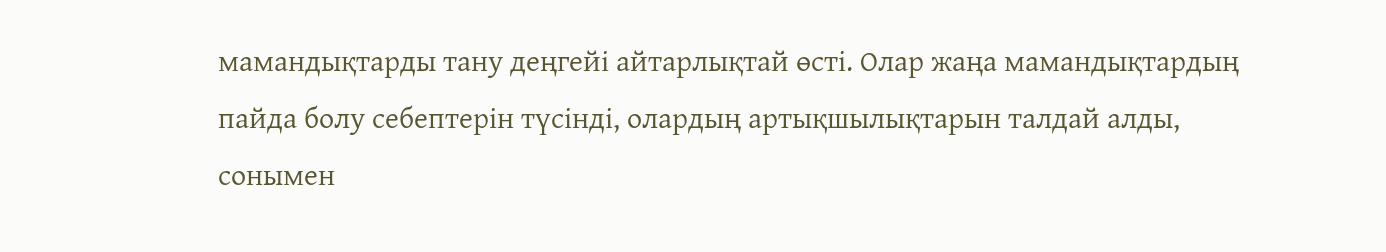мамандықтарды тану деңгейі айтарлықтай өсті. Олар жаңа мамандықтардың пайда болу себептерін түсінді, олардың артықшылықтарын талдай алды, сонымен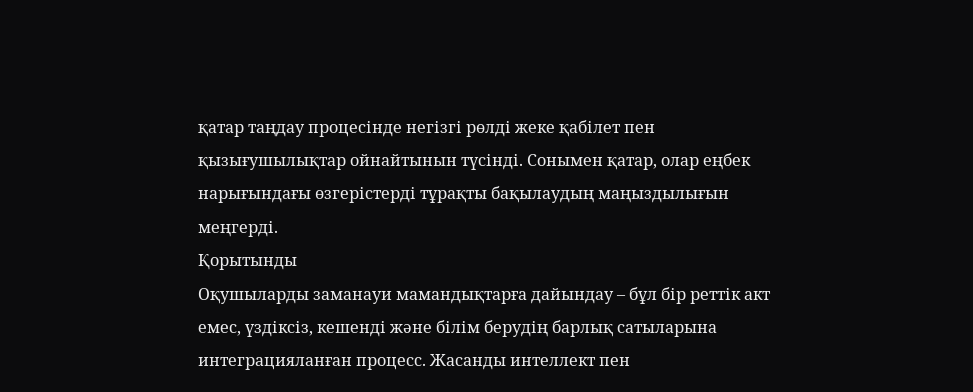қатар таңдау процесінде негізгі рөлді жеке қабілет пен қызығушылықтар ойнайтынын түсінді. Сонымен қатар, олар еңбек нарығындағы өзгерістерді тұрақты бақылаудың маңыздылығын меңгерді.
Қорытынды
Оқушыларды заманауи мамандықтарға дайындау – бұл бір реттік акт емес, үздіксіз, кешенді және білім берудің барлық сатыларына интеграцияланған процесс. Жасанды интеллект пен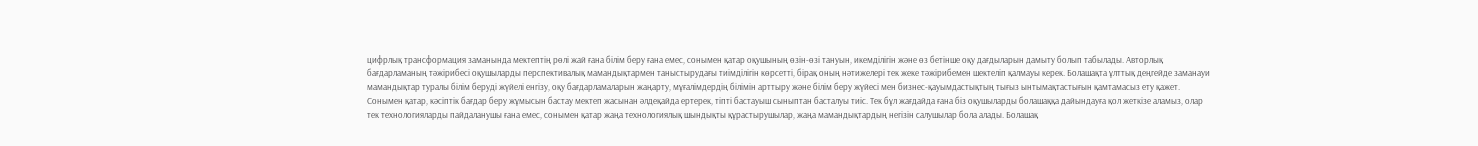цифрлық трансформация заманында мектептің рөлі жай ғана білім беру ғана емес, сонымен қатар оқушының өзін-өзі тануын, икемділігін және өз бетінше оқу дағдыларын дамыту болып табылады. Авторлық бағдарламаның тәжірибесі оқушыларды перспективалық мамандықтармен таныстырудағы тиімділігін көрсетті, бірақ оның нәтижелері тек жеке тәжірибемен шектеліп қалмауы керек. Болашақта ұлттық деңгейде заманауи мамандықтар туралы білім беруді жүйелі енгізу, оқу бағдарламаларын жаңарту, мұғалімдердің білімін арттыру және білім беру жүйесі мен бизнес-қауымдастықтың тығыз ынтымақтастығын қамтамасыз ету қажет. Сонымен қатар, кәсіптік бағдар беру жұмысын бастау мектеп жасынан әлдеқайда ертерек, тіпті бастауыш сыныптан басталуы тиіс. Тек бұл жағдайда ғана біз оқушыларды болашаққа дайындауға қол жеткізе аламыз, олар тек технологияларды пайдаланушы ғана емес, сонымен қатар жаңа технологиялық шындықты құрастырушылар, жаңа мамандықтардың негізін салушылар бола алады. Болашақ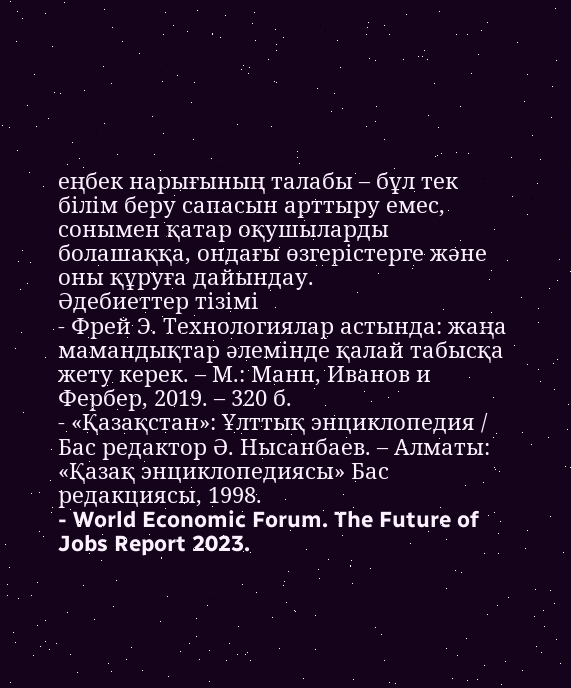еңбек нарығының талабы – бұл тек білім беру сапасын арттыру емес, сонымен қатар оқушыларды болашаққа, ондағы өзгерістерге және оны құруға дайындау.
Әдебиеттер тізімі
- Фрей Э. Технологиялар астында: жаңа мамандықтар әлемінде қалай табысқа жету керек. – М.: Манн, Иванов и Фербер, 2019. – 320 б.
- «Қазақстан»: Ұлттық энциклопедия / Бас редактор Ә. Нысанбаев. – Алматы: «Қазақ энциклопедиясы» Бас редакциясы, 1998.
- World Economic Forum. The Future of Jobs Report 2023.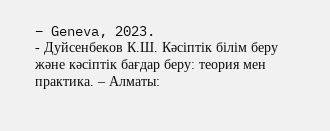– Geneva, 2023.
- Дуйсенбеков К.Ш. Кәсіптік білім беру және кәсіптік бағдар беру: теория мен практика. – Алматы: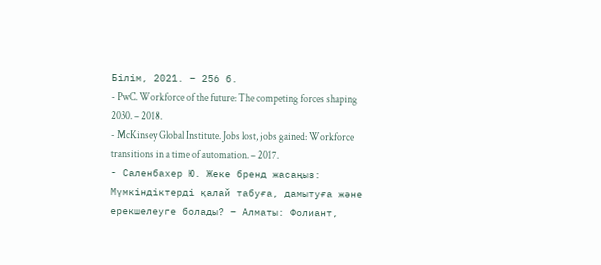Білім, 2021. – 256 б.
- PwC. Workforce of the future: The competing forces shaping 2030. – 2018.
- McKinsey Global Institute. Jobs lost, jobs gained: Workforce transitions in a time of automation. – 2017.
- Саленбахер Ю. Жеке бренд жасаңыз: Мүмкіндіктерді қалай табуға, дамытуға және ерекшелеуге болады? – Алматы: Фолиант,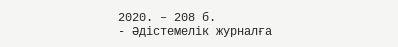2020. – 208 б.
- Әдістемелік журналға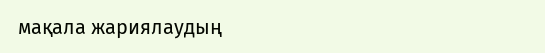мақала жариялаудың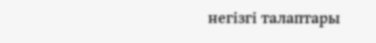негізгі талаптары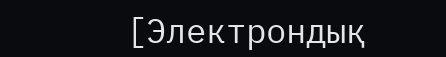[Электрондық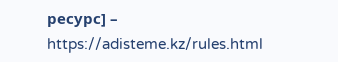ресурс] – https://adisteme.kz/rules.html